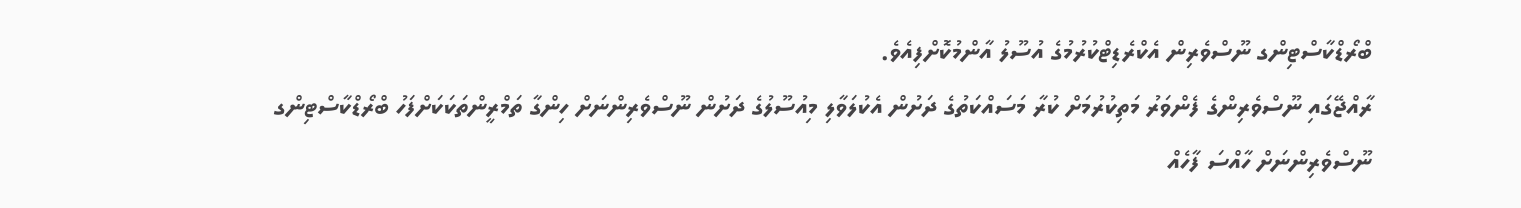ބްރޯޑްކާސްޓިންގ ނޫސްވެރިން އެކްރެޑިޓްކުރުމުގެ އުސޫލު އާންމުކޮށްފިއެވެ.
ރާއްޖޭގައި ނޫސްވެރިންގެ ފެންވަރު މަތިކުރުމަށް ކުރާ މަސައްކަތުގެ ދަށުން އެކުލަވާލި މިއުސޫލުގެ ދަށުން ނޫސްވެރިންނަށް ހިންގާ ތަމްރީންތަކަކަށްފަހު ބްރޯޑްކާސްޓިންގ ނޫސްވެރިންނަށް ހާއްސަ ފާހެއް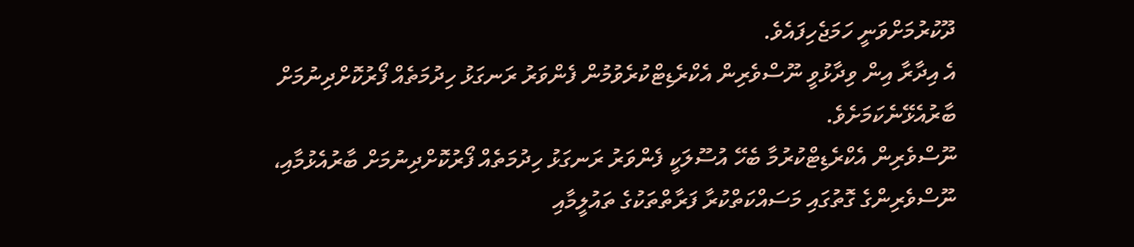ދޫކުރުމަށްވަނީ ހަމަޖެހިފައެވެ.
އެ އިދާރާ އިން ވިދާޅުވީ ނޫސްވެރިން އެކްރެޑިޓްކުރެވުމުން ފެންވަރު ރަނގަޅު ހިދުމަތެއް ފޯރުކޮށްދިނުމަށް ބާރުއެޅޭނެކަމަށެވެ.
ނޫސްވެރިން އެކްރެޑިޓްކުރުމާ ބެހޭ އުސޫލަކީ ފެންވަރު ރަނގަޅު ހިދުމަތެއް ފޯރުކޮށްދިނުމަށް ބާރުއެޅުމާއި، ނޫސްވެރިންގެ ގޮތުގައި މަސައްކަތްކުރާ ފަރާތްތަކުގެ ތައުލީމާއި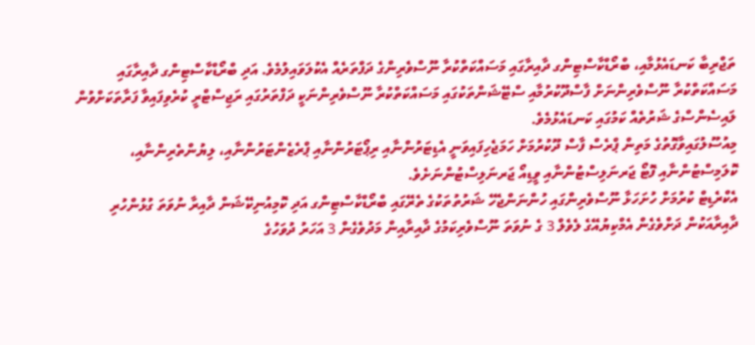ތަޖްރިބާ ކަނޑައެޅުމާއި، ބްރޯޑްކާސްޓިންގ ދާއިރާގައި މަސައްކަތްކުރާ ނޫސްވެރިންގެ ދަފްތަރެއް އެކުލަވައިލުމެވެ. އަދި ބްރޯޑްކާސްޓިންގ ދާއިރާގައި މަސައްކަތްކުރާ ނޫސްވެރިންނަށް ފާސްދޫކުރުމާއި ސްޓޭޝަންތަކުގައި މަސައްކަތްކުރާ ނޫސްވެރިންނަކީ ދަފްތަރުގައި ރަޖިސްޓްރީ ކުރެވިފައިވާ ފަރާތަކަށްވުން ލައިސެންސްގެ ޝަރުތެއް ކަމުގައި ކަނޑައެޅުމެވެ.
މިއުސޫލުގައިވާގޮތުގެ މަތިން ޕްރެސް ފާސް ދޫކުރުމަށް ހަމަޖެހިފައިވަނީ އެޑިޓަރުންނާއި ރިޕޯޓަރުންނާއި ޕްރެޒެންޓަރުންނާއި، ލިޔުންތެރިންނާއި، ކޮލަމިސްޓުންނާއި ފޮޓޯ ޖަރނަލިސްޓުންނާއި ވީޑިއޯ ޖަރނަލިސްޓުންނަށެވެ.
އެކްރެޑިޓް ކުރުމަށް ހުށަހަޅާ ނޫސްވެރިންގައި ހުންނަންޖެހޭ ޝަރުތުތަކުގެ ތެރޭގައި ބްރޯޑްކާސްޓިންގ އަދި ކޮމިއުނިކޭޝަން ދާއިރާ ނުވަތަ ގުޅުންހުރި ދާއިރާއަކުން ދަށްވެގެން އެމްކިޔުއޭގެ ލެވެލް 3 ގެ ނުވަތަ ނޫސްވެރިކަމުގެ ދާއިރާއިން މަދުވެގެން 3 އަހަރު ދުވަހުގެ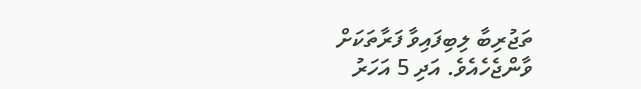ތަޖުރިބާ ލިބިފައިވާ ފަރާތަކަށް ވާންޖެހެއެވެ. އަދި 5 އަހަރު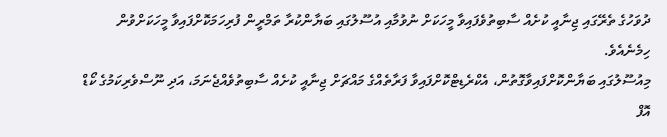ދުވަހުގެ ތެރޭގައި ޖިނާއީ ކުށެއް ސާބިތުވެފައިވާ މީހަކަށް ނުވުމާއި އުސޫލުގައި ބަޔާންކުރާ ތަމްރީން ފުރިހަމަކޮށްފައިވާ މީހަކަށްވުން ހިމެނެއެވެ.
މިއުސޫލުގައި ބަޔާންކޮށްފައިވާގޮތުން، އެކްރެޑިޓްކޮށްފައިވާ ފަރާތެއްގެ މައްޗަށް ޖިނާއީ ކުށެއް ސާބިތުވެއްޖެނަމަ، އަދި ނޫސްވެރިކަމުގެ ކޯޑް އޮފް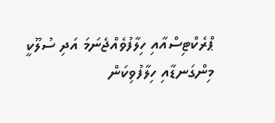ޕްރެކްޓިސްއާއި ހިލާފުވެއްޖެނަމަ އަދި ސުލޫކީ މިންގަނޑާއި ހިލާފުވިކަން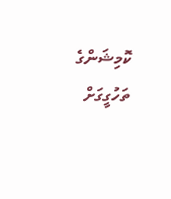ކޮމިޝަންގެ ތަހުގީގަށް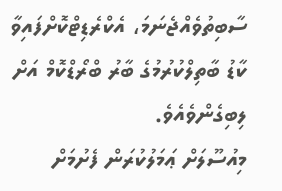ސާބިތުވެއްޖެނަމަ، އެކްރެޑިޓްކޮށްފައިވާ ކާޑު ބާތިލްކުރުމުގެ ބާރު ބްރޯޑްކޮމް އަށް ލިބިގެންވެއެވެ.
މިއުސޫލަށް ޢަމަލުކުރަން ފެށުމަށް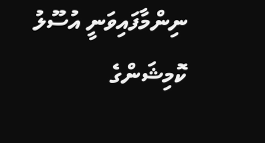ނިންމާފައިވަނީ އުސޫލު ކޮމިޝަންގެ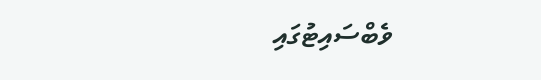ވެބްސައިޓުގައި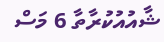ޝާއުއުކުރާތާ 6 މަސް